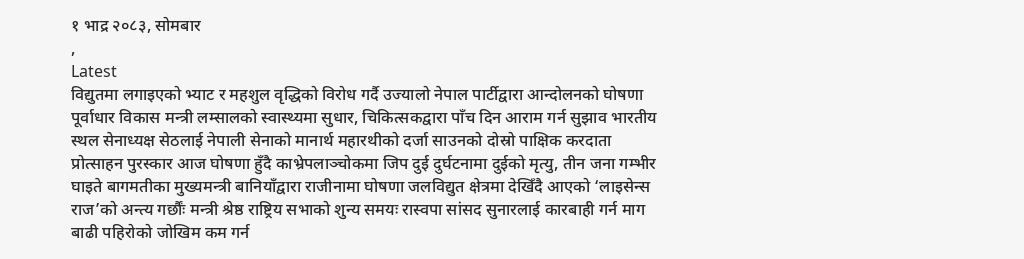१ भाद्र २०८३, सोमबार
,
Latest
विद्युतमा लगाइएको भ्याट र महशुल वृद्धिको विरोध गर्दै उज्यालो नेपाल पार्टीद्वारा आन्दोलनको घोषणा पूर्वाधार विकास मन्त्री लम्सालको स्वास्थ्यमा सुधार, चिकित्सकद्वारा पाँच दिन आराम गर्न सुझाव भारतीय स्थल सेनाध्यक्ष सेठलाई नेपाली सेनाको मानार्थ महारथीको दर्जा साउनको दोस्रो पाक्षिक करदाता प्रोत्साहन पुरस्कार आज घोषणा हुँदै काभ्रेपलाञ्चोकमा जिप दुई दुर्घटनामा दुईको मृत्यु, तीन जना गम्भीर घाइते बागमतीका मुख्यमन्त्री बानियाँद्वारा राजीनामा घोषणा जलविद्युत क्षेत्रमा देखिँदै आएको ‘लाइसेन्स राज’को अन्त्य गर्छौंः मन्त्री श्रेष्ठ राष्ट्रिय सभाको शुन्य समयः रास्वपा सांसद सुनारलाई कारबाही गर्न माग बाढी पहिरोको जोखिम कम गर्न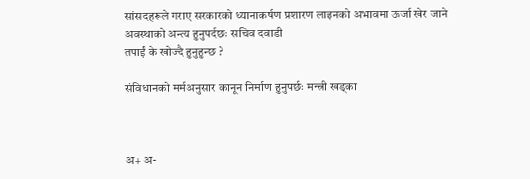सांसदहरूले गराए सरकारको ध्यानाकर्षण प्रशारण लाइनको अभावमा ऊर्जा खेर जाने अवस्थाको अन्त्य हुनुपर्दछः सचिव दवाडी
तपाईं के खोज्दै हुनुहुन्छ ?

संविधानको मर्मअनुसार कानून निर्माण हुनुपर्छः मन्त्री खड्का



अ+ अ-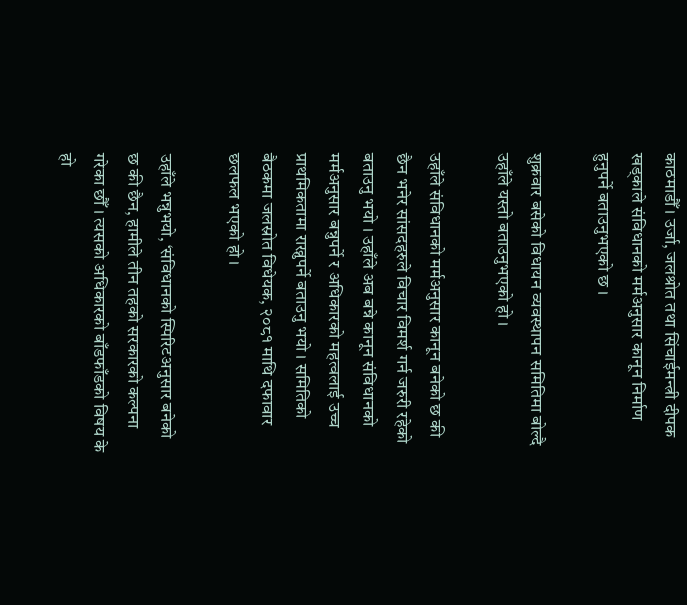काठमाडौँ । उर्जा, जलश्रोत तथा सिंचाईमन्त्री दीपक खड्काले संविधानको मर्मअनुसार कानून निर्माण हुनुपर्ने बताउनुभएको छ ।

शुक्रवार बसेको विधायन व्यवस्थापन समितिमा बोल्दै उहाँले यस्तो बताउनुभएको हो ।

उहाँले संविधानको मर्मअनुसार कानून बनेको छ की छैन भनेर सांसदहरुले विचार विमर्श गर्न जरुरी रहेको बताउनु भयो । उहाँले अब बन्ने कानून संविधानको मर्मअनुसार बन्नुपर्ने र अधिकारको महत्वलाई उच्च प्राथमिकतामा राख्नुपर्ने बताउनु भयो । समितिको बैठकमा जलस्रोत विधेयक, २०८१ माथि दफावार छलफल भएको हो ।

उहाँले भन्नुभयो, ‘संविधानको स्पिरिटअनुसार बनेको छ की छैन, हामीले तीन तहको सरकारको कल्पना गरेका छौँ । त्यसको अधिकारको बाँडफाँडको विषय के हो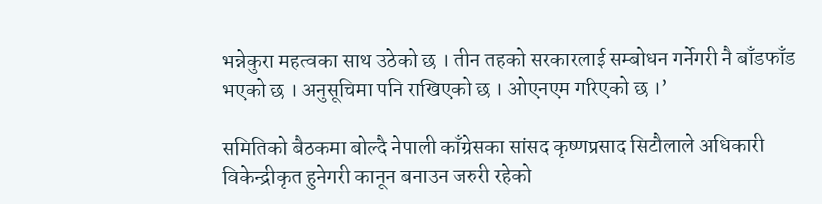भन्नेकुरा महत्वका साथ उठेको छ । तीन तहको सरकारलाई सम्बोधन गर्नेगरी नै बाँडफाँड भएको छ । अनुसूचिमा पनि राखिएको छ । ओएनएम गरिएको छ ।’

समितिको बैठकमा बोल्दै नेपाली काँग्रेसका सांसद कृष्णप्रसाद सिटौलाले अधिकारी विकेन्द्रीकृत हुनेगरी कानून बनाउन जरुरी रहेको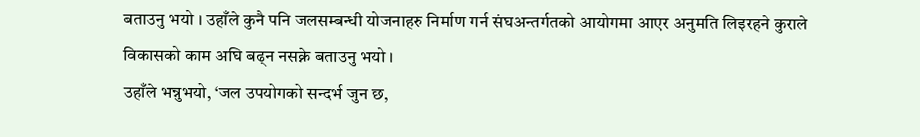बताउनु भयो । उहाँले कुनै पनि जलसम्बन्धी योजनाहरु निर्माण गर्न संघअन्तर्गतको आयोगमा आएर अनुमति लिइरहने कुराले विकासको काम अघि बढ्न नसक्ने बताउनु भयो ।
उहाँले भन्नुभयो, ‘जल उपयोगको सन्दर्भ जुन छ,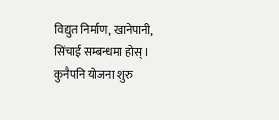विद्युत निर्माण, खानेपानी, सिंचाई सम्बन्धमा होस् । कुनैपनि योजना शुरु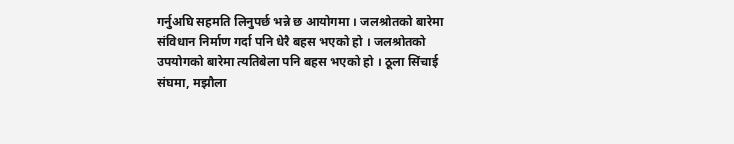गर्नुअघि सहमति लिनुपर्छ भन्ने छ आयोगमा । जलश्रोतको बारेमा संविधान निर्माण गर्दा पनि धेरै बहस भएको हो । जलश्रोतको उपयोगको बारेमा त्यतिबेला पनि बहस भएको हो । ठूला सिंचाई संघमा, मझौला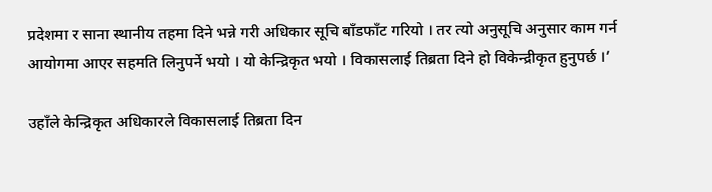प्रदेशमा र साना स्थानीय तहमा दिने भन्ने गरी अधिकार सूचि बाँडफाँट गरियो । तर त्यो अनुसूचि अनुसार काम गर्न आयोगमा आएर सहमति लिनुपर्ने भयो । यो केन्द्रिकृत भयो । विकासलाई तिब्रता दिने हो विकेन्द्रीकृत हुनुपर्छ ।’

उहाँले केन्द्रिकृत अधिकारले विकासलाई तिब्रता दिन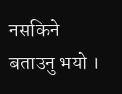नसकिने बताउनु भयो ।